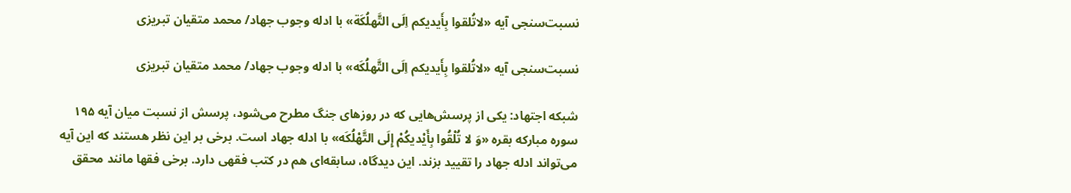نسبت‌سنجی آیه «لاتُلقوا بِأَیدیکم اِلَی التَّهلُکَة» با ادله وجوب جهاد/ محمد متقیان تبریزی

نسبت‌سنجی آیه «لاتُلقوا بِأَیدیکم اِلَی التَّهلُکَه» با ادله وجوب جهاد/ محمد متقیان تبریزی

شبکه اجتهاد: یکی از پرسش‌هایی که در روزهای جنگ مطرح می‌شود، پرسش از نسبت میان آیه ۱۹۵ سوره مبارکه بقره «وَ لا تُلْقُوا بِأَیْدیکُمْ إِلَى التَّهْلُکَه» با ادله جهاد است. برخی بر این نظر هستند که این آیه می‌تواند ادله جهاد را تقیید بزند. این دیدگاه، سابقه‌ای هم در کتب فقهی دارد. برخی فقها مانند محقق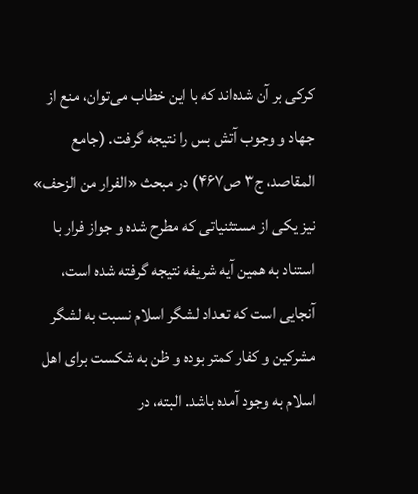کرکی بر آن شده‌اند که با این خطاب می‌توان، منع از جهاد و وجوب آتش بس را نتیجه گرفت. (جامع المقاصد، ج۳ ص۴۶۷) در مبحث «الفرار من الزحف» نیز یکی از مستثنیاتی که مطرح شده و جواز فرار با استناد به همین آیه شریفه نتیجه گرفته شده است، آنجایی است که تعداد لشگر اسلام نسبت به لشگر مشرکین و کفار کمتر بوده و ظن به شکست برای اهل اسلام به وجود آمده باشد. البته، در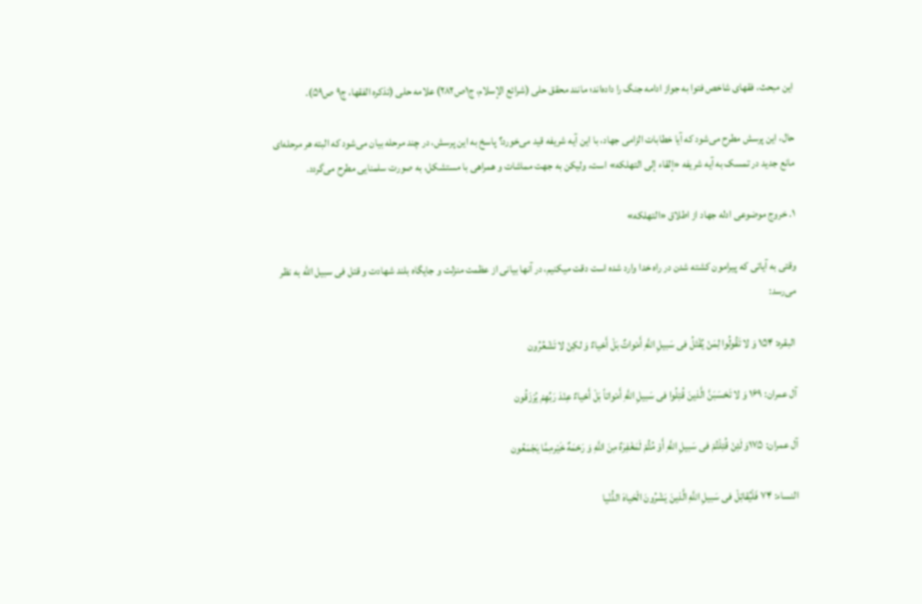این مبحث، فقهای شاخص فتوا به جواز ادامه جنگ را داده‌اند؛ مانند محقق حلی (شرائع الإسلام، ج۱ص۲۸۲) علامه حلی (تذکره الفقها، ج۹ ص۵۹).

حال، این پرسش مطرح می‌شود که آیا خطابات الزامی جهاد، با این آیه شریفه قید می‌خورد؟ پاسخ به این پرسش، در چند مرحله بیان می‌شود که البته هر مرحله‌ای مانع جدید در تمسک به آیه شریفه «إلقاء إلی التهلکه» است، ولیکن به جهت مماشات و همراهی با مستشکل، به صورت سلمنایی مطرح می‌گردد.

۱. خروج موضوعی ادله جهاد از اطلاق «التهلکه»

وقتی به آیاتی که پیرامون کشته شدن در راه خدا وارد شده است دقت میکنیم، در آنها بیانی از عظمت منزلت و جایگاه بلند شهادت و قتل فی سبیل الله به نظر می‌رسد:

 البقره: ۱۵۴ وَ لا تَقُولُوا لِمَنْ یُقْتَلُ فی‌ سَبیلِ اللَّهِ أَمْواتٌ بَلْ أَحْیاءٌ وَ لکِنْ لا تَشْعُرُون‌

آل ‌عمران: ۱۶۹ وَ لا تَحْسَبَنَّ الَّذینَ قُتِلُوا فی‌ سَبیلِ اللَّهِ أَمْواتاً بَلْ أَحْیاءٌ عِنْدَ رَبِّهِمْ یُرْزَقُون‌

آل ‌عمران: ۱۷۵وَ لَئِنْ قُتِلْتُمْ فی‌ سَبیلِ اللَّهِ أَوْ مُتُّمْ لَمَغْفِرَهٌ مِنَ اللَّهِ وَ رَحْمَهٌ خَیْرمِمَّا یَجْمَعُون‌

النساء: ۷۴ فَلْیُقاتِلْ فی‌ سَبیلِ اللَّهِ الَّذینَ یَشْرُونَ الْحَیاهَ الدُّنْیا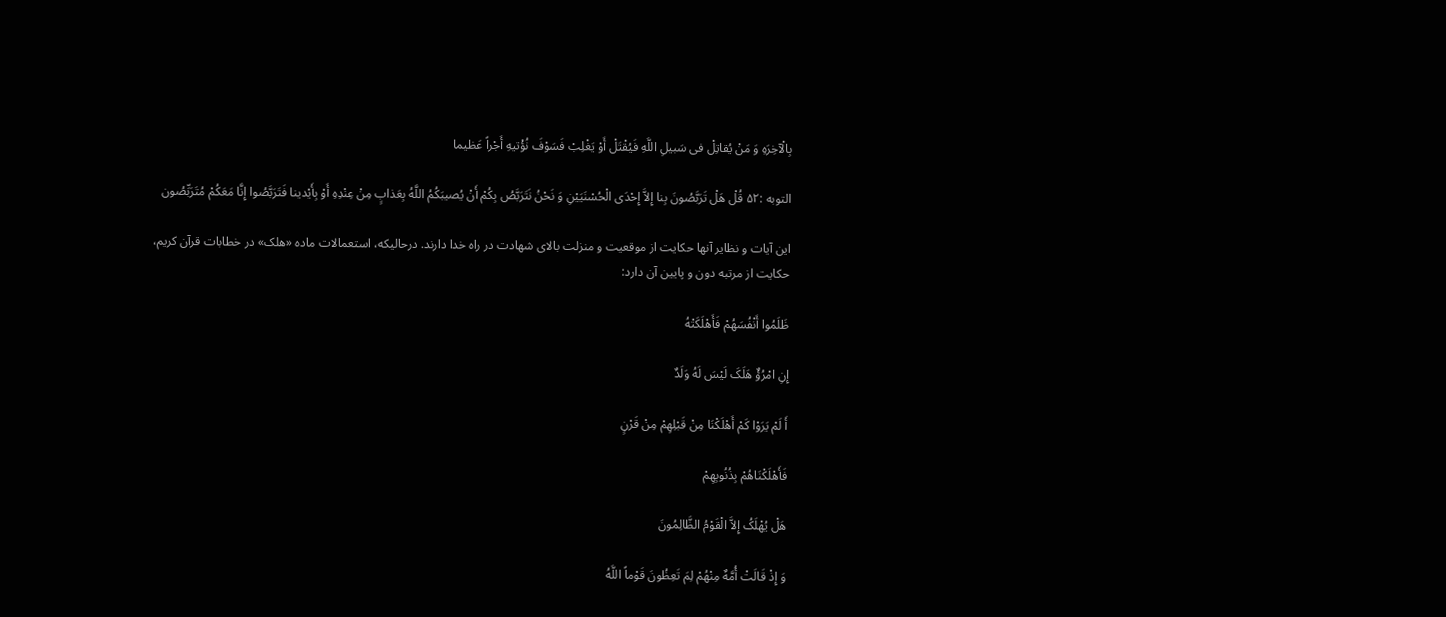بِالْآخِرَهِ وَ مَنْ یُقاتِلْ فی‌ سَبیلِ اللَّهِ فَیُقْتَلْ أَوْ یَغْلِبْ فَسَوْفَ نُؤْتیهِ أَجْراً عَظیما

التوبه :۵۲ قُلْ هَلْ تَرَبَّصُونَ بِنا إِلاَّ إِحْدَى الْحُسْنَیَیْنِ وَ نَحْنُ نَتَرَبَّصُ بِکُمْ أَنْ یُصیبَکُمُ اللَّهُ بِعَذابٍ مِنْ عِنْدِهِ أَوْ بِأَیْدینا فَتَرَبَّصُوا إِنَّا مَعَکُمْ مُتَرَبِّصُون‌

این آیات و نظایر آنها حکایت از موقعیت و منزلت بالای شهادت در راه خدا دارند. درحالیکه، استعمالات ماده «هلک» در خطابات قرآن کریم، حکایت از مرتبه دون و پایین آن دارد:

ظَلَمُوا أَنْفُسَهُمْ فَأَهْلَکَتْهُ

إِنِ امْرُؤٌ هَلَکَ لَیْسَ لَهُ وَلَدٌ

أَ لَمْ یَرَوْا کَمْ أَهْلَکْنَا مِنْ قَبْلِهِمْ مِنْ قَرْنٍ

فَأَهْلَکْنَاهُمْ بِذُنُوبِهِمْ

هَلْ یُهْلَکُ إِلاَّ الْقَوْمُ الظَّالِمُونَ

وَ إِذْ قَالَتْ أُمَّهٌ مِنْهُمْ لِمَ تَعِظُونَ قَوْماً اللَّهُ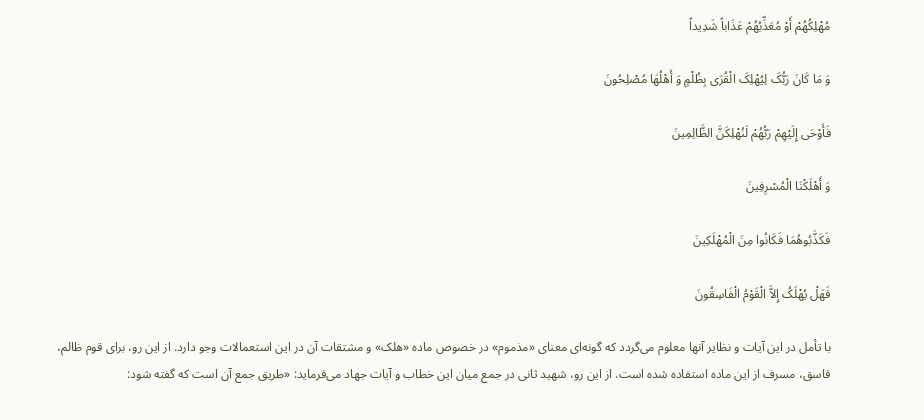مُهْلِکُهُمْ أَوْ مُعَذِّبُهُمْ عَذَاباً شَدِیداً

وَ مَا کَانَ رَبُّکَ لِیُهْلِکَ الْقُرَى بِظُلْمٍ وَ أَهْلُهَا مُصْلِحُونَ

فَأَوْحَى إِلَیْهِمْ رَبُّهُمْ لَنُهْلِکَنَّ الظَّالِمِینَ

وَ أَهْلَکْنَا الْمُسْرِفِینَ

فَکَذَّبُوهُمَا فَکَانُوا مِنَ الْمُهْلَکِینَ

فَهَلْ یُهْلَکُ إِلاَّ الْقَوْمُ الْفَاسِقُونَ

با تأمل در این آیات و نظایر آنها معلوم می‌گردد که گونه‌ای معنای «مذموم» در خصوص ماده «هلک» و مشتقات آن در این استعمالات وجو دارد. از این رو، برای قوم ظالم، فاسق، مسرف از این ماده استفاده شده است. از این رو، شهید ثانی در جمع میان این خطاب و آیات جهاد می‌فرماید: «طریق جمع آن است که گفته شود: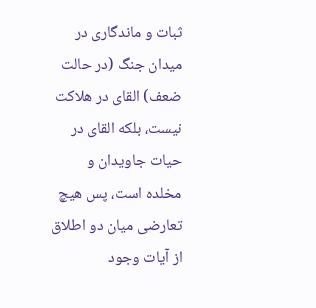ثبات و ماندگاری در میدان جنگ (در حالت ضعف) القای در هلاکت نیست، بلکه القای در حیات جاویدان و مخلده است، پس هیچ تعارضی میان دو اطلاق از آیات وجود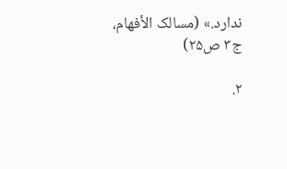ندارد.» (مسالک الأفهام، ج۳ ص۲۵)

۲.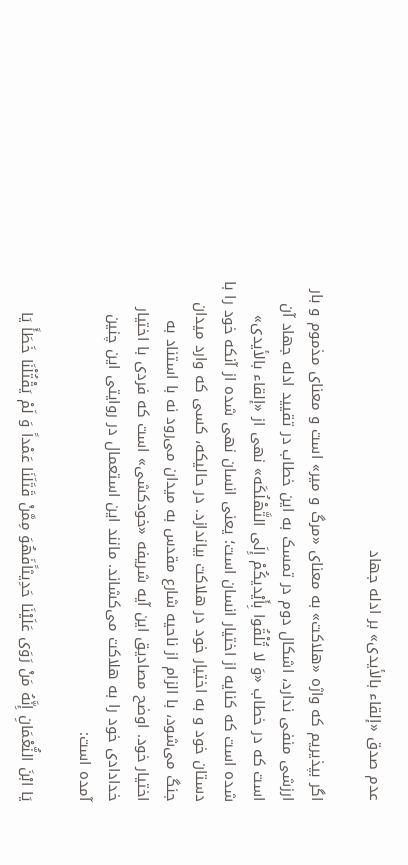عدم صدق «إلقاء بالأیدی» بر ادله جهاد

اگر بپذیریم که واژه «هلاکت» به معنای «مرگ و میر» است و معنای مذموم و بار ارزشی منفی ندارد، اشکال دوم در تمسک به این خطاب در تقیید ادله جهاد آن است که در خطاب «وَ لا تُلْقُوا بِأَیْدیکُمْ إِلَى التَّهْلُکَه» نهی از «إلقاء بالأیدی» شده است که کنایه از اختیار انسان است؛ یعنی انسان نهی شده از آنکه خود را با دستان خود و به اختیار خود در هلاکت بیاندازد. در حالیکه، کسی که وارد میدان جنگ می‌شود، با الزام از ناحیه شارع مقدس به میدان می‌رود نه با استناد به اختیار خود. اوضح مصادیق این آیه شریفه «خودکشی» است که فردی با اختیار خدادادی خود را به هلاکت می‌کشاند. مانند این استعمال در روایتی این چنین آمده است:

یَا ابْنَ النُّعْمَانِ إِنَّهُ مَنْ رَوَى عَلَیْنَا حَدِیثاًفَهُوَ مِمَّنْ قَتَلَنَا عَمْداً وَ لَمْ یَقْتُلْنَا خَطَأً یَا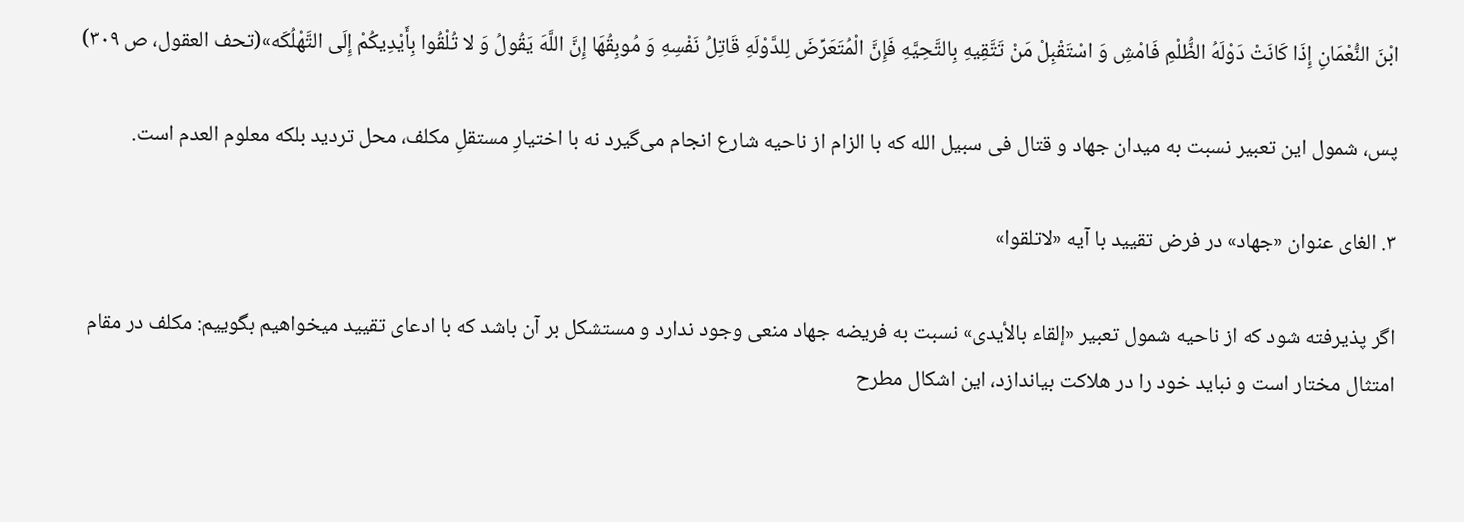ابْنَ النُّعْمَانِ إِذَا کَانَتْ دَوْلَهُ الظُّلْمِ فَامْشِ وَ اسْتَقْبِلْ مَنْ تَتَّقِیهِ بِالتَّحِیَّهِ فَإِنَّ الْمُتَعَرِّضَ لِلدَّوْلَهِ قَاتِلُ نَفْسِهِ وَ مُوبِقُهَا إِنَّ اللَّهَ یَقُولُ وَ لا تُلْقُوا بِأَیْدِیکُمْ إِلَى التَّهْلُکَه»(تحف العقول، ص ۳۰۹)

پس، شمول این تعبیر نسبت به میدان جهاد و قتال فی سبیل الله که با الزام از ناحیه شارع انجام می‌گیرد نه با اختیارِ مستقلِ مکلف، محل تردید بلکه معلوم العدم است.

۳. الغای عنوان «جهاد» در فرض تقیید با آیه «لاتلقوا»

اگر پذیرفته شود که از ناحیه شمول تعبیر «إلقاء بالأیدی» نسبت به فریضه جهاد منعی وجود ندارد و مستشکل بر آن باشد که با ادعای تقیید میخواهیم بگوییم: مکلف در مقام امتثال مختار است و نباید خود را در هلاکت بیاندازد، این اشکال مطرح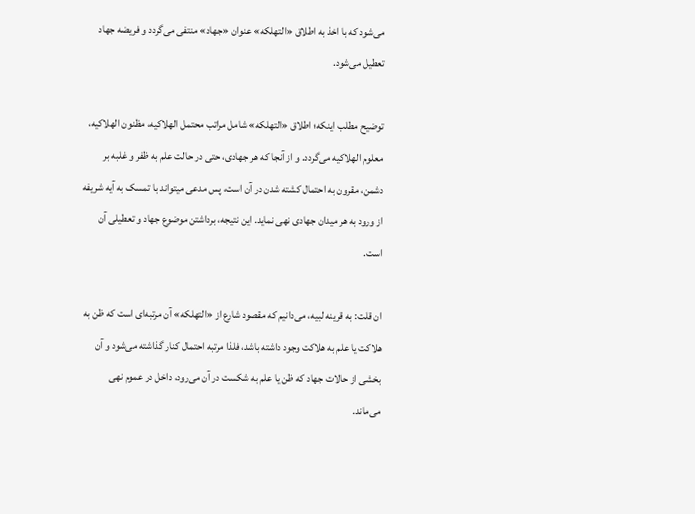می‌شود که با اخذ به اطلاق «التهلکه» عنوان «جهاد» منتفی می‌گردد و فریضه جهاد تعطیل می‌شود.

توضیح مطلب اینکه؛ اطلاق «التهلکه» شامل مراتب محتمل الهلاکیه، مظنون الهلاکیه، معلوم الهلاکیه می‌گردد. و از آنجا که هر جهادی، حتی در حالت علم به ظفر و غلبه بر دشمن، مقرون به احتمال کشته شدن در آن است، پس مدعی میتواند با تمسک به آیه شریفه از ورود به هر میدان جهادی نهی نماید. این نتیجه، برداشتن موضوع جهاد و تعطیلی آن است.

ان قلت: به قرینه لبیه، می‌دانیم که مقصود شارع از «التهلکه» آن مرتبه‌ای است که ظن به هلاکت یا علم به هلاکت وجود داشته باشد، فلذا مرتبه احتمال کنار گذاشته می‌شود و آن بخشی از حالات جهاد که ظن یا علم به شکست در آن می‌رود، داخل در عموم نهی می‌ماند.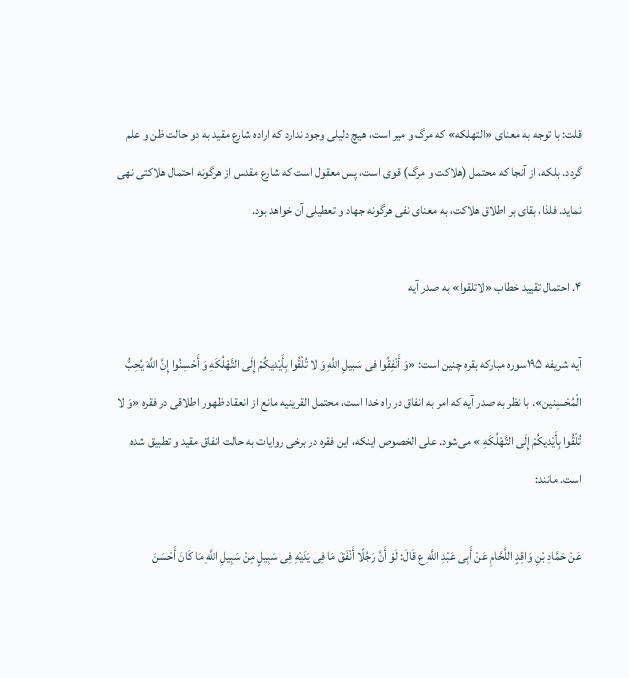قلت: با توجه به معنای «التهلکه» که مرگ و میر است، هیچ دلیلی وجود ندارد که اراده شارع مقید به دو حالت ظن و علم گردد. بلکه، از آنجا که محتمل (هلاکت و مرگ) قوی است، پس معقول است که شارع مقدس از هرگونه احتمال هلاکتی نهی نماید. فلذا، بقای بر اطلاق هلاکت، به معنای نفی هرگونه جهاد و تعطیلی آن خواهد بود.

۴. احتمال تقیید خطاب «لاتلقوا» به صدر آیه

آیه شریفه ۱۹۵سوره مبارکه بقره چنین است: «وَ أَنْفِقُوا فی‌ سَبیلِ اللَّهِ وَ لا تُلْقُوا بِأَیْدیکُمْ إِلَى التَّهْلُکَهِ وَ أَحْسِنُوا إِنَّ اللَّهَ یُحِبُّ الْمُحْسِنین‌». با نظر به صدر آیه که امر به انفاق در راه خدا است، محتمل القرینیه مانع از انعقاد ظهور اطلاقی در فقره «وَ لا تُلْقُوا بِأَیْدیکُمْ إِلَى التَّهْلُکَهِ » می‌شود. علی الخصوص اینکه، این فقره در برخی روایات به حالت انفاق مقید و تطبیق شده است. مانند:

عَنْ حَمَّادِ بْنِ وَاقِدٍ اللَّحَّامِ عَنْ أَبِی عَبْدِ اللَّهِ ع قَالَ: لَوْ أَنَّ رَجُلًا أَنْفَقَ مَا فِی یَدَیْهِ فِی سَبِیلٍ مِنْ سَبِیلِ اللَّهِ مَا کَانَ أَحْسَنَ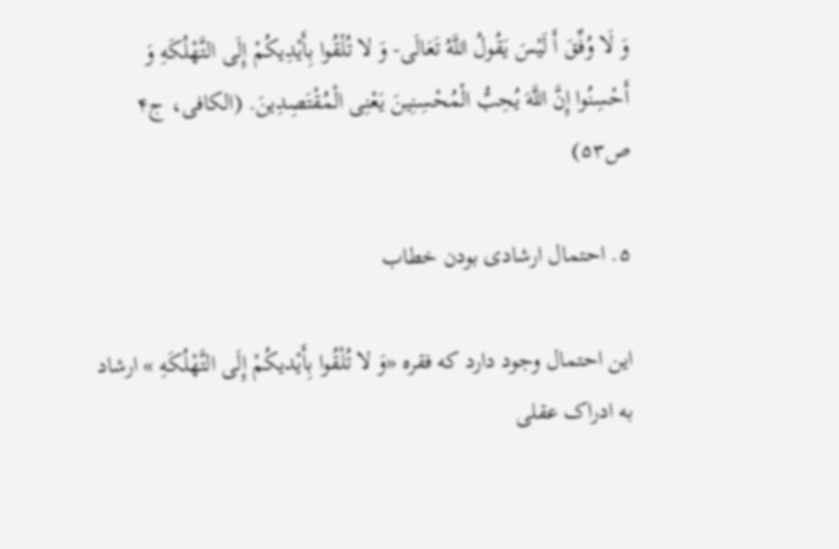وَ لَا وُفِّقَ أَ لَیْسَ یَقُولُ اللَّهُ تَعَالَى- وَ لا تُلْقُوا بِأَیْدِیکُمْ إِلَى التَّهْلُکَهِ وَ أَحْسِنُوا إِنَّ اللَّهَ یُحِبُّ الْمُحْسِنِینَ‌ یَعْنِی الْمُقْتَصِدِینَ. (الکافی، ج۴ ص۵۳)

۵. احتمال ارشادی بودن خطاب

این احتمال وجود دارد که فقره «وَ لا تُلْقُوا بِأَیْدیکُمْ إِلَى التَّهْلُکَهِ » ارشاد به ادراک عقلی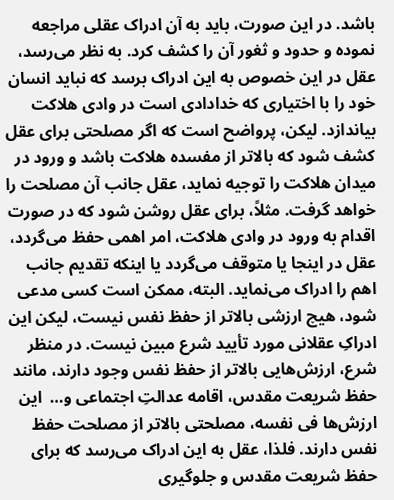باشد. در این صورت، باید به آن ادراک عقلی مراجعه نموده و حدود و ثغور آن را کشف کرد. به نظر می‌رسد، عقل در این خصوص به این ادراک برسد که نباید انسان خود را با اختیاری که خدادادی است در وادی هلاکت بیاندازد. لیکن، پرواضح است که اگر مصلحتی برای عقل کشف شود که بالاتر از مفسده هلاکت باشد و ورود در میدان هلاکت را توجیه نماید، عقل جانب آن مصلحت را خواهد گرفت. مثلاً، برای عقل روشن شود که در صورت اقدام به ورود در وادی هلاکت، امر اهمی حفظ می‌گردد، عقل در اینجا یا متوقف می‌گردد یا اینکه تقدیم جانب اهم را ادراک می‌نماید. البته، ممکن است کسی مدعی شود، هیچ ارزشی بالاتر از حفظ نفس نیست، لیکن این ادراکِ عقلانی مورد تأیید شرع مبین نیست. در منظر شرع، ارزش‌هایی بالاتر از حفظ نفس وجود دارند، مانند حفظ شریعت مقدس، اقامه عدالتِ اجتماعی و…  این ارزش‌ها فی نفسه، مصلحتی بالاتر از مصلحت حفظ نفس دارند. فلذا، عقل به این ادراک می‌رسد که برای حفظ شریعت مقدس و جلوگیری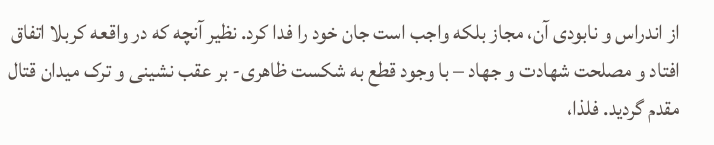از اندراس و نابودی آن، مجاز بلکه واجب است جان خود را فدا کرد. نظیر آنچه که در واقعه کربلا اتفاق افتاد و مصلحت شهادت و جهاد – با وجود قطع به شکست ظاهری- بر عقب نشینی و ترک میدان قتال مقدم گردید. فلذا،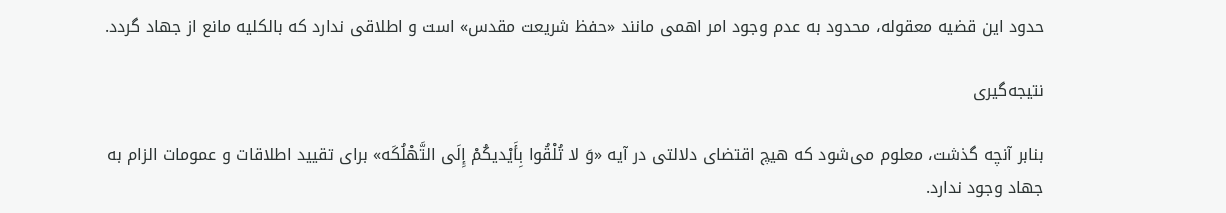حدود این قضیه معقوله، محدود به عدم وجود امر اهمی مانند «حفظ شریعت مقدس» است و اطلاقی ندارد که بالکلیه مانع از جهاد گردد.

نتیجه‌گیری

بنابر آنچه گذشت، معلوم می‌شود که هیچ اقتضای دلالتی در آیه «وَ لا تُلْقُوا بِأَیْدیکُمْ إِلَى التَّهْلُکَه» برای تقیید اطلاقات و عمومات الزام به جهاد وجود ندارد.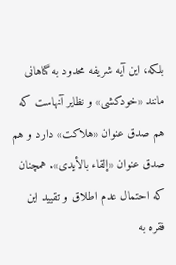بلکه، این آیه شریفه محدود به گناهانی مانند «خودکشی» و نظایر آنهاست که هم صدق عنوان «هلاکت» دارد و هم صدق عنوان «إلقاء بالأیدی». همچنان که احتمال عدم اطلاق و تقیید این فقره به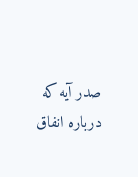صدر آیه که درباره انفاق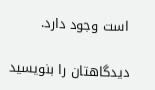است وجود دارد.

دیدگاهتان را بنویسید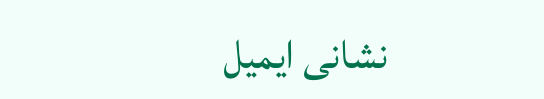نشانی ایمیل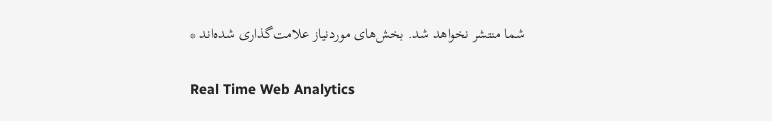شما منتشر نخواهد شد. بخش‌های موردنیاز علامت‌گذاری شده‌اند *

Real Time Web Analytics